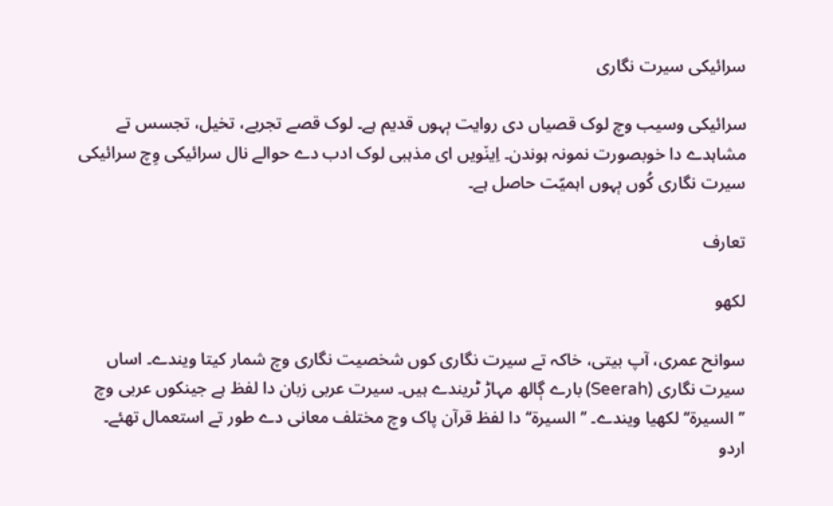سرائیکی سیرت نگاری

سرائیکی وسیب وچ لوک قصیاں دی روایت ٻہوں قدیم ہے۔ لوک قصے تجربے، تخیل، تجسس تے مشاہدے دا خوبصورت نمونہ ہوندن۔ اِین٘ویں ای مذہبی لوک ادب دے حوالے نال سرائیکی وِچ سرائیکی سیرت نگاری کُوں ٻہوں اہمیّت حاصل ہے۔

تعارف

لکھو

سوانح عمری، آپ بیتی، خاکہ تے سیرت نگاری کوں شخصیت نگاری وچ شمار کیتا ویندے۔ اساں سیرت نگاری (Seerah) بارے ڳالھ مہاڑ ٹریندے ہیں۔ سیرت عربی زبان دا لفظ ہے جینکوں عربی وچ ’’السیرۃ‘‘ لکھیا ویندے۔ ’’السیرۃ‘‘ دا لفظ قرآن پاک وچ مختلف معانی دے طور تے استعمال تھئے۔ اردو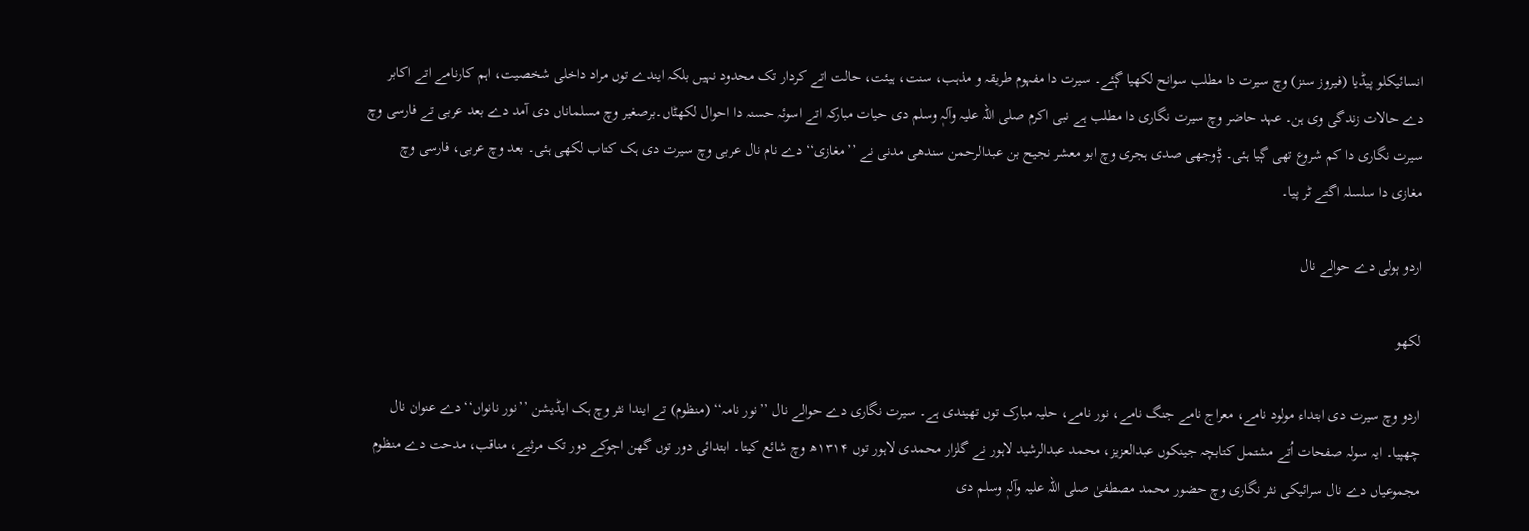انسائیکلو پیڈیا (فیروز سنز) وچ سیرت دا مطلب سوانح لکھیا ڳئے۔ سیرت دا مفہوم طریقہ و مذہب، سنت، ہیئت، حالت اتے کردار تک محدود نہیں بلکہ ایندے توں مراد داخلی شخصیت، اہم کارنامے اتے اکابر دے حالات زندگی وی ہن۔ عہد حاضر وچ سیرت نگاری دا مطلب ہے نبی اکرم صلی اللہ علیہ وآلہٖ وسلم دی حیات مبارکہ اتے اسوئہ حسنہ دا احوال لکھݨاں۔برصغیر وچ مسلماناں دی آمد دے بعد عربی تے فارسی وچ سیرت نگاری دا کم شروع تھی ڳیا ہئی۔ ݙوجھی صدی ہجری وچ ابو معشر نجیح بن عبدالرحمن سندھی مدنی نے ’’مغازی‘‘ دے نام نال عربی وچ سیرت دی ہک کتاب لکھی ہئی۔ بعد وچ عربی، فارسی وچ مغازی دا سلسلہ اگتے ٹر پیا۔

اردو ٻولی دے حوالے نال

لکھو

اردو وچ سیرت دی ابتداء مولود نامے، معراج نامے جنگ نامے، نور نامے، حلیہ مبارک توں تھیندی ہے۔ سیرت نگاری دے حوالے نال ’’نور نامہ‘‘ (منظوم) تے ایندا نثر وچ ہک ایڈیشن ’’نور نانواں‘‘ دے عنوان نال چھپیا۔ ایہ سولہ صفحات اُتے مشتمل کتابچہ جینکوں عبدالعزیز، محمد عبدالرشید لاہور نے گلزار محمدی لاہور توں ۱۳۱۴ھ وچ شائع کیتا۔ ابتدائی دور توں گھن اڄوکے دور تک مرثیے، مناقب، مدحت دے منظوم مجموعیاں دے نال سرائیکی نثر نگاری وچ حضور محمد مصطفیٰ صلی اللہ علیہ وآلہٖ وسلم دی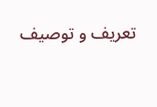تعریف و توصیف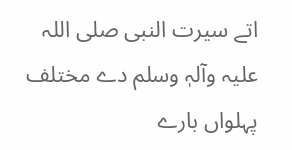اتے سیرت النبی صلی اللہ علیہ وآلہٖ وسلم دے مختلف پہلواں بارے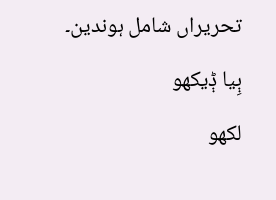تحریراں شامل ہوندین۔

ٻِیا ݙیکھو

لکھو